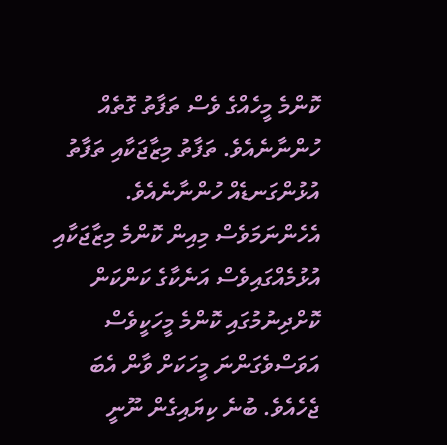ކޮންމެ މީހެއްގެ ވެސް ތަފާތު ގޮތެއް ހުންނާނެއެވެ. ތަފާތު މިޒާޖަކާއި ތަފާތު އުޅުންގަނޑެއް ހުންނާނެއެވެ. އެހެންނަމަވެސް މިއިން ކޮންމެ މިޒާޖަކާއި އުޅުމެއްގައިވެސް އަނެކާގެ ކަންކަން ކޮށްދިނުމުގައި ކޮންމެ މީހަކީވެސް އަވަސްވެގަންނަ މީހަކަށް ވާން އެބަ ޖެހެއެވެ. ބުނެ ކިޔައިގެން ނޫނީ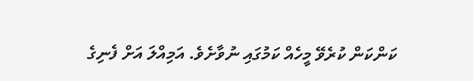ކަންކަން ކުރެވޭ މީހެއް ކަމުގައި ނުވާށެވެ. އަމިއްލަ އަށް ފެނިގެ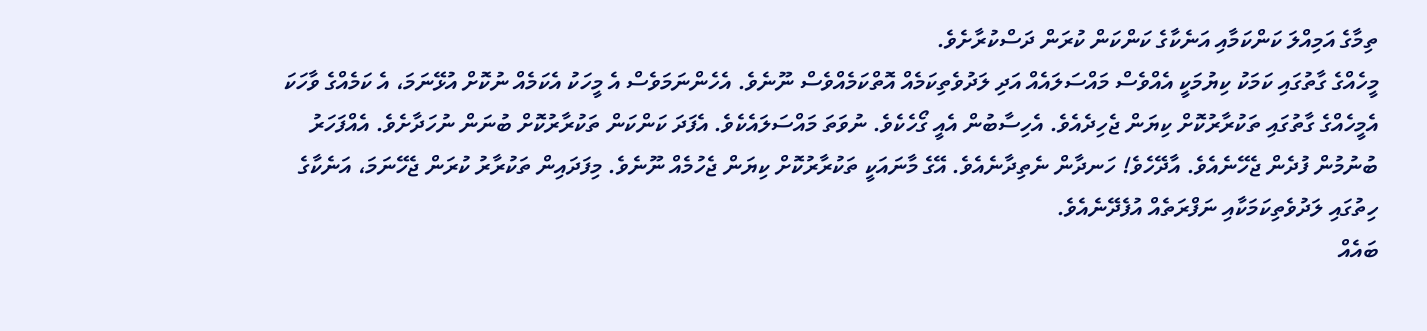ތިމާގެ އަމިއްލަ ކަންކަމާއި އަނެކާގެ ކަންކަން ކުރަން ދަސްކުރާށެވެ.
މީހެއްގެ ގާތުގައި ކަމަކު ކިޔުމަކީ އެއްވެސް މައްސަލައެއް އަދި ލަދުވެތިކަމެއް އޮތްކަމެއްވެސް ނޫނެވެ. އެހެންނަމަވެސް އެ މީހަކު އެކަމެއް ނުކޮށް އުޅޭނަމަ، އެ ކަމެއްގެ ވާހަކަ އެމީހެއްގެ ގާތުގައި ތަކުރާރުކޮށް ކިޔަން ޖެހިދެއެވެ. އެހިސާބުން އެއީ ގޯހެކެވެ. ނުވަތަ މައްސަލައެކެވެ. އެފަދަ ކަންކަން ތަކުރާރުކޮށް ބުނަން ނުހަދާށެވެ. އެއްފަހަރު ބުނުމުން ފުދެން ޖެހޭނެއެވެ. އާދޭހެވެ! ހަނދާން ނެތިދާނެއެވެ. އޭގެ މާނައަކީ ތަކުރާރުކޮށް ކިޔަން ޖެހުމެއް ނޫނެވެ. މިފަދައިން ތަކުރާރު ކުރަން ޖެހޭނަމަ، އަނެކާގެ ހިތުގައި ލަދުވެތިކަމަކާއި ނަފްރަތެއް އުފެދޭނެއެވެ.
ބައެއް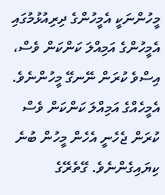މީހުންނަކީ އެމީހުންގެ ދިރިއުޅުމުގައި އެމީހުންގެ އަމިއްލަ ކަންކަން ވެސް، އިސްވެ ކުރަން ނޭނގޭ މީހުންނެވެ. އެމީހެއްގެ އަމިއްލަ ކަންކަން ވެސް ކުރަން ޖެހެނީ އެހެން މީހުން ބުނެ ކިޔައިގެންނެވެ. ގޭތެރޭގެ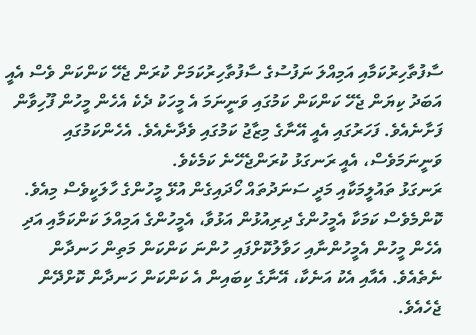ސާފުތާހިރުކަމާއި އަމިއްލަ ނަފުސުގެ ސާފުތާހިރުކަމަށް ކުރަން ޖެހޭ ކަންކަން ވެސް އެއީ އަބަދު ކިޔަން ޖެހޭ ކަންކަން ކަމުގައި ވަނީނަމަ އެ މީހަކު ދެކެ އެހެން މީހުން ފޫހިވާން ފަށާނެއެވެ. ފަހަރުގައި އެއީ އޭނާގެ މިޒާޖު ކަމުގައި ވެދާނެއެވެ. އެހެންކަމުގައި ވަނީނަމަވެސް، އެއީ ރަނގަޅު ކުރަންޖެހޭނެ ކަމެކެވެ.
ރަނގަޅު ތައުލީމަކާއި މަދީ ސަނަދުތައް ހޯދައިގެން އުޅޭ މީހުންގެ ހާލަކީވެސް މިއެވެ. ކޮންމެވެސް ކަމަކާ އެމީހުންގެ ދިރިއުޅުން އަޅުވާ، އެމީހުންގެ އަމިއްލަ ކަންކަމާއި އަދި އެހެން މީހުން އެމީހުންނާއި ހަވާލުކޮށްފައި ހުންނަ ކަންކަން މަތިން ހަނދާން ނެތެއެވެ. އެއާއި އެކު އަނެކާ، އޭނާގެ ކިބައިން އެ ކަންކަން ހަނދާން ކޮށްދޭން ޖެހެއެވެ.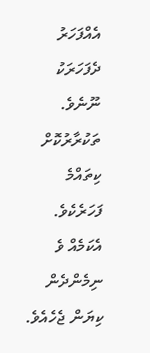އެއްފަހަރު ދެފަހަރަކު ނޫނެވެ. ތަކުރާރުކޮށް ކިތައްމެ ފަހަރެކެވެ. އެކަމެއް ވެ ނިމެންދެން ކިޔަން ޖެހެއެވެ.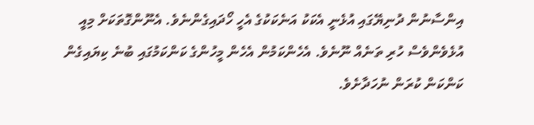އިންސާނުން ދުނިޔޭގައި އުޅެނީ އެކަކު އަނެކަކުގެ އެހީ ހޯދައިގެންނެވެ. އެނޫންގޮތަކަށް މިއީ އުޅެވެންވެސް ހުރި ތަނެއް ނޫނެވެ. އެހެންކަމުން އެހެން މީހުންގެ ކަންކަމުގައި ބުނެ ކިޔައިގެން ކަންކަން ކުރަން ނުހަދާށެވެ.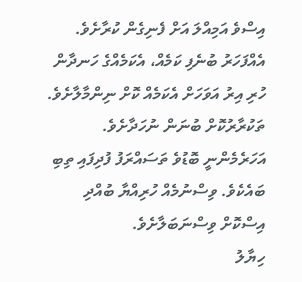އިސްވެ އަމިއްލަ އަށް ފެނިގެން ކުރާށެވެ. އެއްފަހަރު ބުނެފި ކަމެއް، އެކަމެއްގެ ހަނދާން ހުރި އިރު އަވަހަށް އެކަމެއް ކޮށް ނިންމާލާށެވެ. ތަކުރާރުކޮށް ބުނަން ނުހަދާށެވެ. އަހަރެމެންނީ ބޮޑުވެ ތަސައްރަފު ފުދިފައި ތިބި ބައެކެވެ. ވިސްނުމެއް ހުރިއްޔާ ބުއްދި އިސްކޮށް ވިސްނަބަލާށެވެ.
ހިޔާލު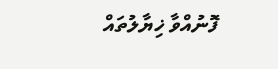ފޮނުއްވާ ޚިޔާލުތައް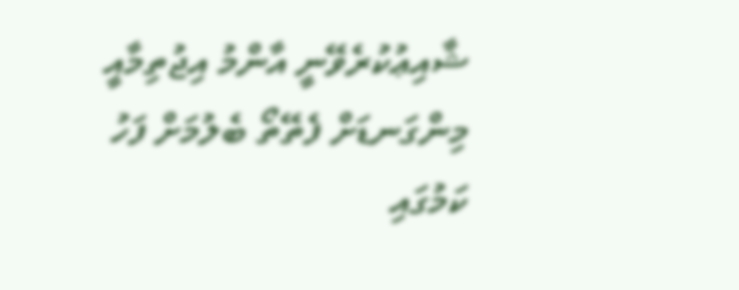ޝާއިޢުކުރެވޭނީ އާންމު އިޖުތިމާއީ މިންގަނޑަށް ފެތޭތޯ ބެލުމަށް ފަހު ކަމުގައި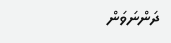ދަންނަވަން